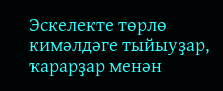Эскелекте төрлө кимәлдәге тыйыуҙар, ҡарарҙар менән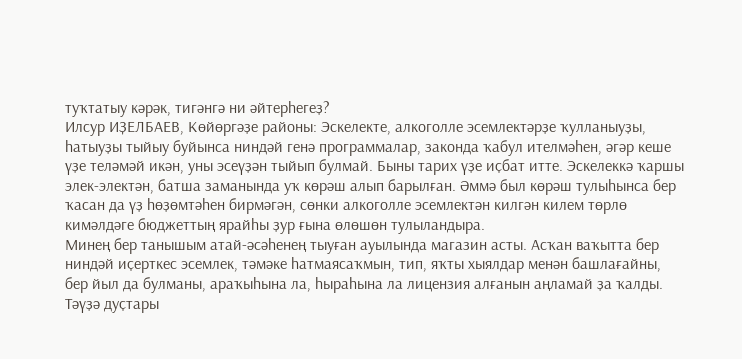туҡтатыу кәрәк, тигәнгә ни әйтерһегеҙ?
Илсур ИҘЕЛБАЕВ, Көйөргәҙе районы: Эскелекте, алкоголле эсемлектәрҙе ҡулланыуҙы, һатыуҙы тыйыу буйынса ниндәй генә программалар, законда ҡабул ителмәһен, әгәр кеше үҙе теләмәй икән, уны эсеүҙән тыйып булмай. Быны тарих үҙе иҫбат итте. Эскелеккә ҡаршы элек-электән, батша заманында уҡ көрәш алып барылған. Әммә был көрәш тулыһынса бер ҡасан да үҙ һөҙөмтәһен бирмәгән, сөнки алкоголле эсемлектән килгән килем төрлө кимәлдәге бюджеттың ярайһы ҙур ғына өлөшөн тулыландыра.
Минең бер танышым атай-әсәһенең тыуған ауылында магазин асты. Асҡан ваҡытта бер ниндәй иҫерткес эсемлек, тәмәке һатмаясаҡмын, тип, яҡты хыялдар менән башлағайны, бер йыл да булманы, араҡыһына ла, һыраһына ла лицензия алғанын аңламай ҙа ҡалды. Тәүҙә дуҫтары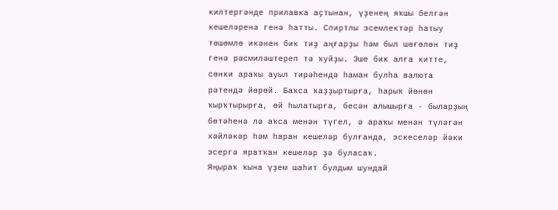килтергәнде прилавка аҫтынан, үҙенең яҡшы белгән кешеләренә генә һатты. Спиртлы эсемлектәр һатыу төшөмлө икәнен бик тиҙ аңғарҙы һәм был шөғөлөн тиҙ генә рәсмиләштереп тә ҡуйҙы. Эше бик алға китте, сөнки араҡы ауыл тирәһендә һаман булһа валюта рәтендә йөрөй. Баҡса ҡаҙҙыртырға, һарыҡ йөнөн ҡырҡтырырға, өй һылатырға, бесән алышырға - быларҙың бөтәһенә лә аҡса менән түгел, ә араҡы менән түләгән хәйләкәр һәм һаран кешеләр булғанда, эскеселәр йәки эсергә яратҡан кешеләр ҙә буласаҡ.
Яңыраҡ ҡына үҙем шаһит булдым шундай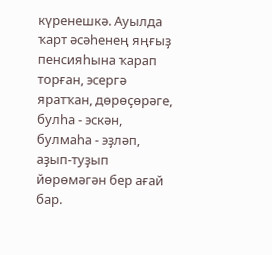күренешкә. Ауылда ҡарт әсәһенең яңғыҙ пенсияһына ҡарап торған, эсергә яратҡан, дөрөҫөрәге, булһа - эскән, булмаһа - эҙләп, аҙып-туҙып йөрөмәгән бер ағай бар.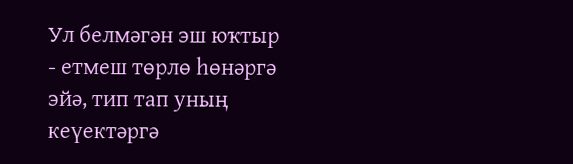Ул белмәгән эш юҡтыр - етмеш төрлө һөнәргә эйә, тип тап уның кеүектәргә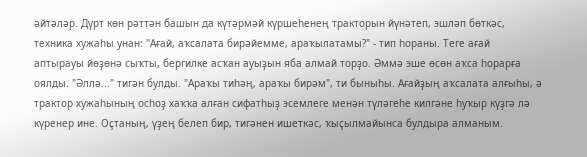әйтәләр. Дүрт көн рәттән башын да күтәрмәй күршеһенең тракторын йүнәтеп, эшләп бөткәс, техника хужаһы унан: "Ағай, аҡсалата бирәйемме, араҡылатамы?" - тип һораны. Теге ағай аптырауы йөҙөнә сыҡты, бергилке асҡан ауыҙын яба алмай торҙо. Әммә эше өсөн аҡса һорарға оялды. "Әллә..." тигән булды. "Араҡы тиһәң, араҡы бирәм", ти быныһы. Ағайҙың аҡсалата алғыһы, ә трактор хужаһының осһоҙ хаҡҡа алған сифатһыҙ эсемлеге менән түләгеһе килгәне һуҡыр күҙгә лә күренер ине. Оҫтаның, үҙең белеп бир, тигәнен ишеткәс, ҡыҫылмайынса булдыра алманым.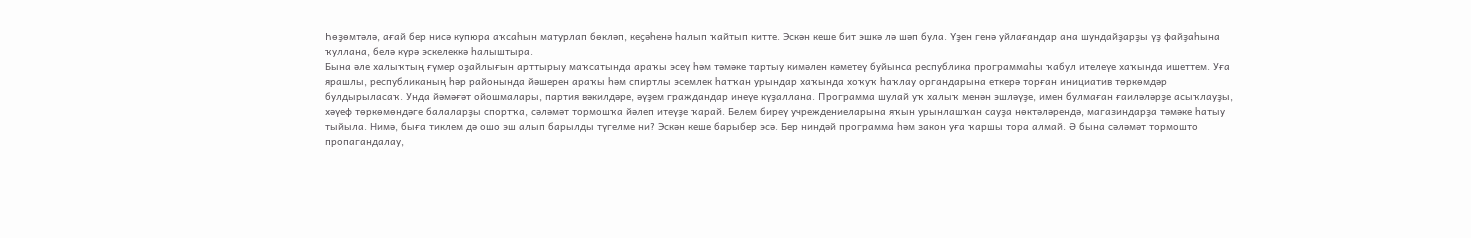Һөҙөмтәлә, ағай бер нисә купюра аҡсаһын матурлап бөкләп, кеҫәһенә һалып ҡайтып китте. Эскән кеше бит эшкә лә шәп була. Үҙен генә уйлағандар ана шундайҙарҙы үҙ файҙаһына ҡуллана, белә күрә эскелеккә һалыштыра.
Бына әле халыҡтың ғүмер оҙайлығын арттырыу маҡсатында араҡы эсеү һәм тәмәке тартыу кимәлен кәметеү буйынса республика программаһы ҡабул ителеүе хаҡында ишеттем. Уға ярашлы, республиканың һәр районында йәшерен араҡы һәм спиртлы эсемлек һатҡан урындар хаҡында хоҡуҡ һаҡлау органдарына еткерә торған инициатив төркөмдәр булдырыласаҡ. Унда йәмәғәт ойошмалары, партия вәкилдәре, әүҙем граждандар инеүе күҙаллана. Программа шулай уҡ халыҡ менән эшләүҙе, имен булмаған ғаиләләрҙе асыҡлауҙы, хәүеф төркөмөндәге балаларҙы спортҡа, сәләмәт тормошҡа йәлеп итеүҙе ҡарай. Белем биреү учреждениеларына яҡын урынлашҡан сауҙа нөктәләрендә, магазиндарҙа тәмәке һатыу тыйыла. Нимә, быға тиклем дә ошо эш алып барылды түгелме ни? Эскән кеше барыбер эсә. Бер ниндәй программа һәм закон уға ҡаршы тора алмай. Ә бына сәләмәт тормошто пропагандалау,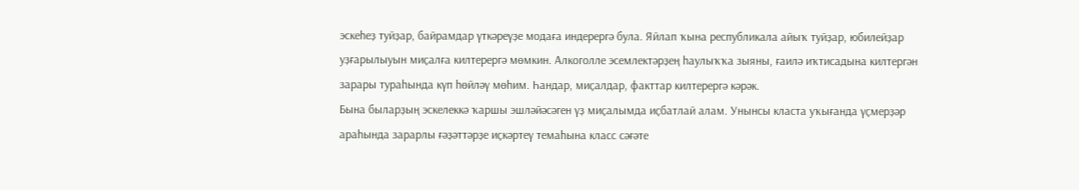эскеһеҙ туйҙар, байрамдар үткәреүҙе модаға индерергә була. Яйлап ҡына республикала айыҡ туйҙар, юбилейҙар уҙғарылыуын миҫалға килтерергә мөмкин. Алкоголле эсемлектәрҙең һаулыҡҡа зыяны, ғаилә иҡтисадына килтергән зарары тураһында күп һөйләү мөһим. Һандар, миҫалдар, факттар килтерергә кәрәк.
Бына быларҙың эскелеккә ҡаршы эшләйәсәген үҙ миҫалымда иҫбатлай алам. Унынсы класта уҡығанда үҫмерҙәр араһында зарарлы ғәҙәттәрҙе иҫкәртеү темаһына класс сәғәте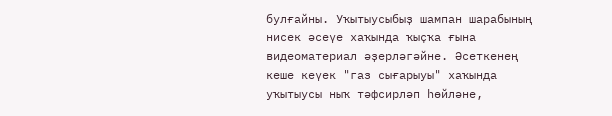булғайны. Уҡытыусыбыҙ шампан шарабының нисек әсеүе хаҡында ҡыҫҡа ғына видеоматериал әҙерләгәйне. Әсеткенең кеше кеүек "газ сығарыуы" хаҡында уҡытыусы ныҡ тәфсирләп һөйләне,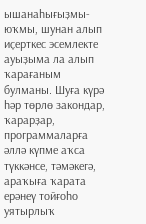ышанаһығыҙмы-юҡмы, шунан алып иҫерткес эсемлекте ауыҙыма ла алып ҡарағаным булманы. Шуға күрә һәр төрлө закондар, ҡарарҙар, программаларға әллә күпме аҡса түккәнсе, тәмәкегә, араҡыға ҡарата ерәнеү тойғоһо уятырлыҡ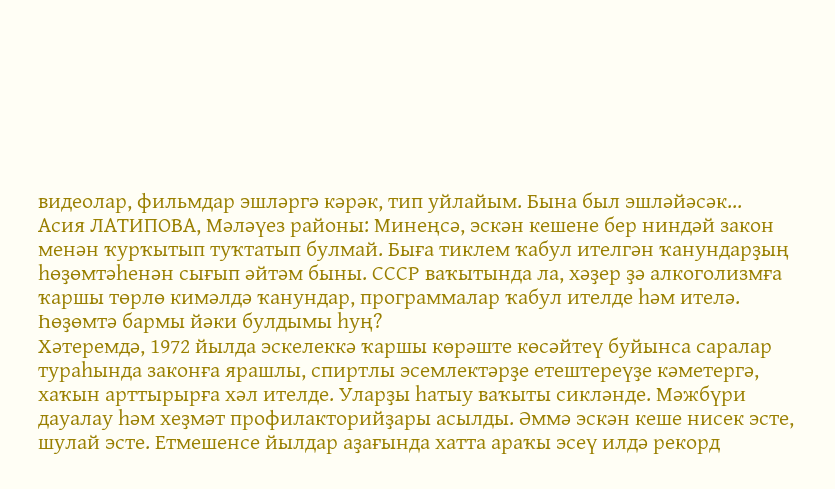видеолар, фильмдар эшләргә кәрәк, тип уйлайым. Бына был эшләйәсәк...
Асия ЛАТИПОВА, Мәләүез районы: Минеңсә, эскән кешене бер ниндәй закон менән ҡурҡытып туҡтатып булмай. Быға тиклем ҡабул ителгән ҡанундарҙың һөҙөмтәһенән сығып әйтәм быны. СССР ваҡытында ла, хәҙер ҙә алкоголизмға ҡаршы төрлө кимәлдә ҡанундар, программалар ҡабул ителде һәм ителә. Һөҙөмтә бармы йәки булдымы һуң?
Хәтеремдә, 1972 йылда эскелеккә ҡаршы көрәште көсәйтеү буйынса саралар тураһында законға ярашлы, спиртлы эсемлектәрҙе етештереүҙе кәметергә, хаҡын арттырырға хәл ителде. Уларҙы һатыу ваҡыты сикләнде. Мәжбүри дауалау һәм хеҙмәт профилакторийҙары асылды. Әммә эскән кеше нисек эсте, шулай эсте. Етмешенсе йылдар аҙағында хатта араҡы эсеү илдә рекорд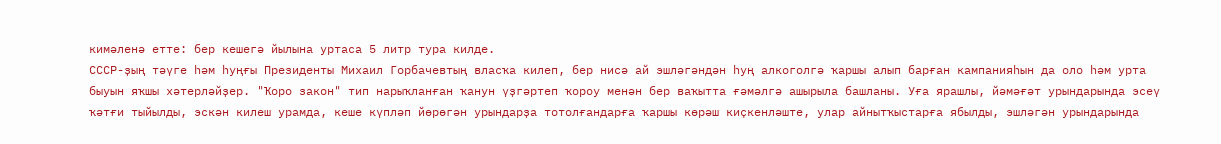кимәленә етте: бер кешегә йылына уртаса 5 литр тура килде.
СССР-ҙың тәүге һәм һуңғы Президенты Михаил Горбачевтың власҡа килеп, бер нисә ай эшләгәндән һуң алкоголгә ҡаршы алып барған кампанияһын да оло һәм урта быуын яҡшы хәтерләйҙер. "Ҡоро закон" тип нарыҡланған ҡанун үҙгәртеп ҡороу менән бер ваҡытта ғәмәлгә ашырыла башланы. Уға ярашлы, йәмәғәт урындарында эсеү ҡәтғи тыйылды, эскән килеш урамда, кеше күпләп йөрөгән урындарҙа тотолғандарға ҡаршы көрәш киҫкенләште, улар айнытҡыстарға ябылды, эшләгән урындарында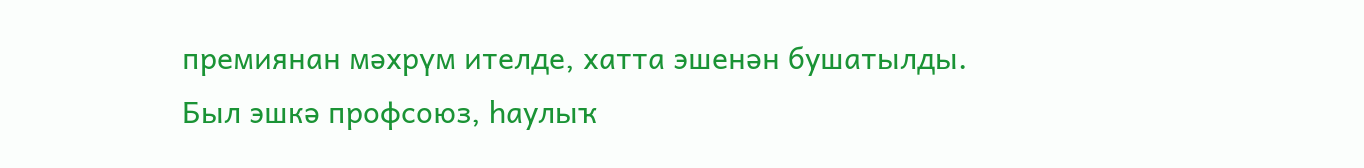премиянан мәхрүм ителде, хатта эшенән бушатылды. Был эшкә профсоюз, һаулыҡ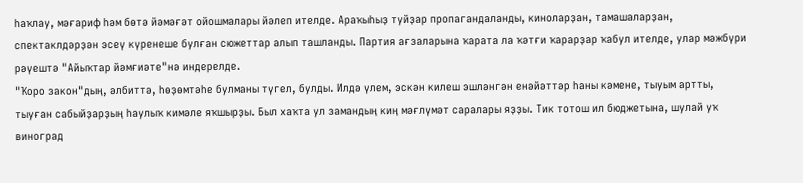һаҡлау, мәғариф һәм бөтә йәмәғәт ойошмалары йәлеп ителде. Араҡыһыҙ туйҙар пропагандаланды, киноларҙан, тамашаларҙан, спектаклдәрҙән эсеү күренеше булған сюжеттар алып ташланды. Партия ағзаларына ҡарата ла ҡәтғи ҡарарҙар ҡабул ителде, улар мәжбүри рәүештә "Айыҡтар йәмғиәте"нә индерелде.
"Ҡоро закон"дың, әлбиттә, һөҙөмтәһе булманы түгел, булды. Илдә үлем, эскән килеш эшләнгән енәйәттәр һаны кәмене, тыуым артты, тыуған сабыйҙарҙың һаулыҡ кимәле яҡшырҙы. Был хаҡта ул замандың киң мәғлүмәт саралары яҙҙы. Тик тотош ил бюджетына, шулай уҡ виноград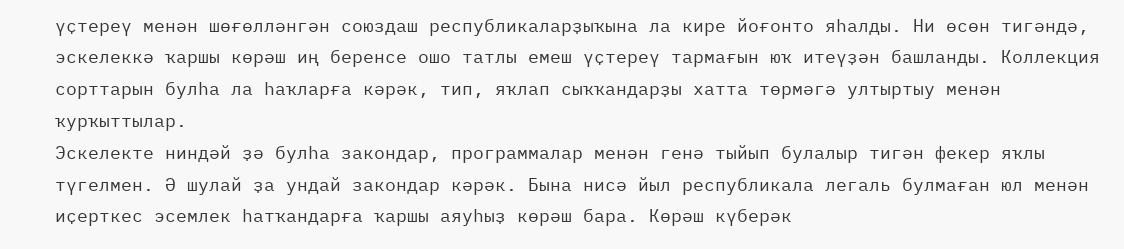үҫтереү менән шөғөлләнгән союздаш республикаларҙыҡына ла кире йоғонто яһалды. Ни өсөн тигәндә, эскелеккә ҡаршы көрәш иң беренсе ошо татлы емеш үҫтереү тармағын юҡ итеүҙән башланды. Коллекция сорттарын булһа ла һаҡларға кәрәк, тип, яҡлап сыҡҡандарҙы хатта төрмәгә ултыртыу менән ҡурҡыттылар.
Эскелекте ниндәй ҙә булһа закондар, программалар менән генә тыйып булалыр тигән фекер яҡлы түгелмен. Ә шулай ҙа ундай закондар кәрәк. Бына нисә йыл республикала легаль булмаған юл менән иҫерткес эсемлек һатҡандарға ҡаршы аяуһыҙ көрәш бара. Көрәш күберәк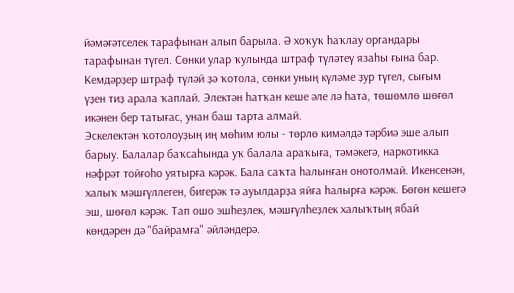йәмәғәтселек тарафынан алып барыла. Ә хоҡуҡ һаҡлау органдары тарафынан түгел. Сөнки улар ҡулында штраф түләтеү язаһы ғына бар. Кемдәрҙер штраф түләй ҙә ҡотола, сөнки уның күләме ҙур түгел, сығым үҙен тиҙ арала ҡаплай. Электән һатҡан кеше әле лә һата, төшөмлө шөғөл икәнен бер татығас, унан баш тарта алмай.
Эскелектән ҡотолоуҙың иң мөһим юлы - төрлө кимәлдә тәрбиә эше алып барыу. Балалар баҡсаһында уҡ балала араҡыға, тәмәкегә, наркотикка нәфрәт тойғоһо уятырға кәрәк. Бала саҡта һалынған онотолмай. Икенсенән, халыҡ мәшғүллеген, бигерәк тә ауылдарҙа яйға һалырға кәрәк. Бөгөн кешегә эш, шөғөл кәрәк. Тап ошо эшһеҙлек, мәшғүлһеҙлек халыҡтың ябай көндәрен дә "байрамға" әйләндерә.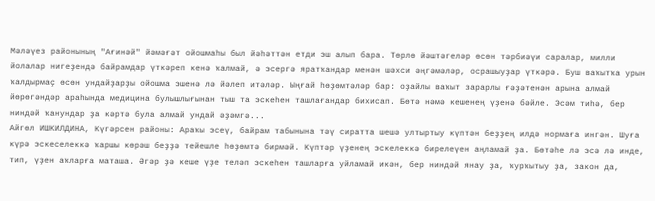Мәләүез районының "Ағинәй" йәмәғәт ойошмаһы был йәһәттән етди эш алып бара. Төрлө йәштәгеләр өсөн тәрбиәүи саралар, милли йолалар нигеҙендә байрамдар үткәреп кенә ҡалмай, ә эсергә яратҡандар менән шәхси әңгәмәләр, осрашыуҙар үткәрә. Буш ваҡытҡа урын ҡалдырмаҫ өсөн ундайҙарҙы ойошма эшенә лә йәлеп итәләр. Ыңғай һөҙөмтәләр бар: оҙайлы ваҡыт зарарлы ғәҙәтенән арына алмай йөрөгәндәр араһында медицина булышлығынан тыш та эскеһен ташлағандар бихисап. Бөтә нәмә кешенең үҙенә бәйле. Эсәм тиһә, бер ниндәй ҡанундар ҙа кәртә була алмай ундай әҙәмгә...
Айгөл ИШКИЛДИНА, Күгәрсен районы: Араҡы эсеү, байрам табынына тәү сиратта шешә ултыртыу күптән беҙҙең илдә нормаға ингән. Шуға күрә эскеселеккә ҡаршы көрәш беҙҙә тейешле һөҙөмтә бирмәй. Күптәр үҙенең эскелеккә бирелеүен аңламай ҙа. Бөтәһе лә эсә лә инде, тип, үҙен аҡларға маташа. Әгәр ҙә кеше үҙе теләп эскеһен ташларға уйламай икән, бер ниндәй янау ҙа, ҡурҡытыу ҙа, закон да,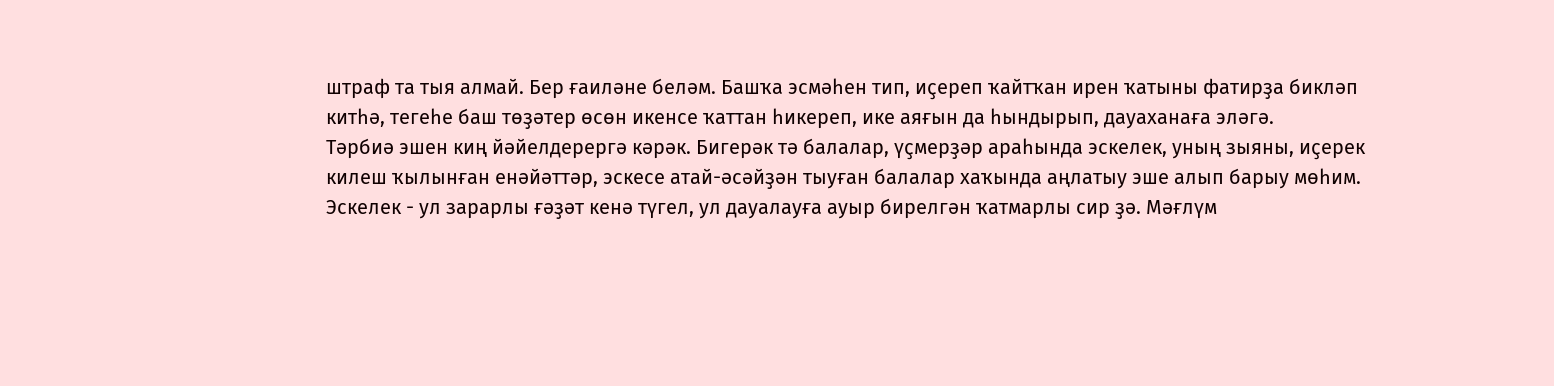штраф та тыя алмай. Бер ғаиләне беләм. Башҡа эсмәһен тип, иҫереп ҡайтҡан ирен ҡатыны фатирҙа бикләп китһә, тегеһе баш төҙәтер өсөн икенсе ҡаттан һикереп, ике аяғын да һындырып, дауаханаға эләгә.
Тәрбиә эшен киң йәйелдерергә кәрәк. Бигерәк тә балалар, үҫмерҙәр араһында эскелек, уның зыяны, иҫерек килеш ҡылынған енәйәттәр, эскесе атай-әсәйҙән тыуған балалар хаҡында аңлатыу эше алып барыу мөһим.
Эскелек - ул зарарлы ғәҙәт кенә түгел, ул дауалауға ауыр бирелгән ҡатмарлы сир ҙә. Мәғлүм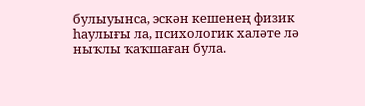булыуынса, эскән кешенең физик һаулығы ла, психологик халәте лә ныҡлы ҡаҡшаған була.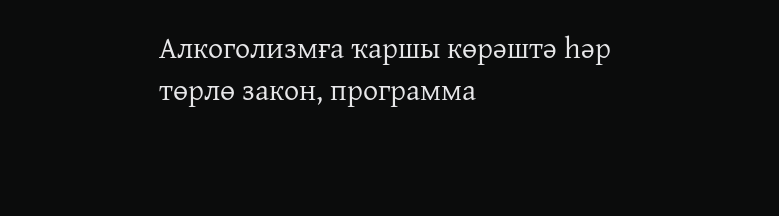Алкоголизмға ҡаршы көрәштә һәр төрлө закон, программа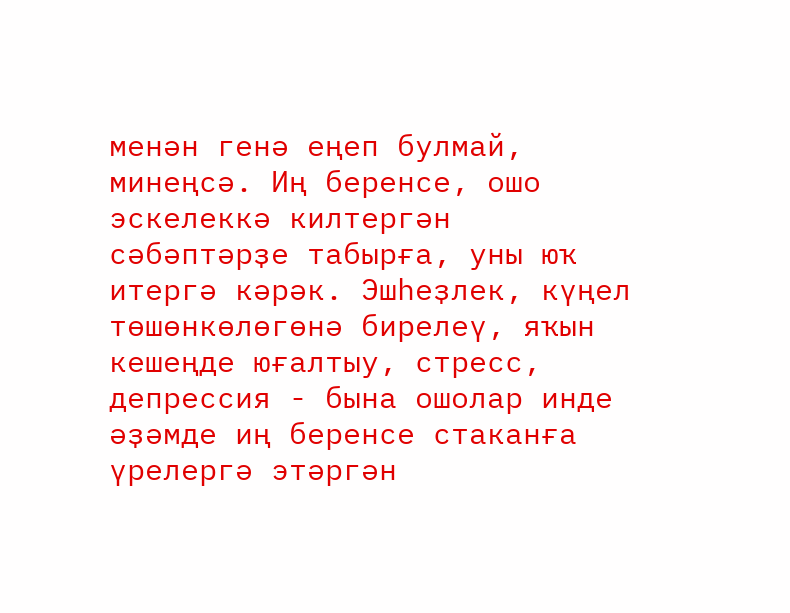менән генә еңеп булмай, минеңсә. Иң беренсе, ошо эскелеккә килтергән сәбәптәрҙе табырға, уны юҡ итергә кәрәк. Эшһеҙлек, күңел төшөнкөлөгөнә бирелеү, яҡын кешеңде юғалтыу, стресс, депрессия - бына ошолар инде әҙәмде иң беренсе стаканға үрелергә этәргән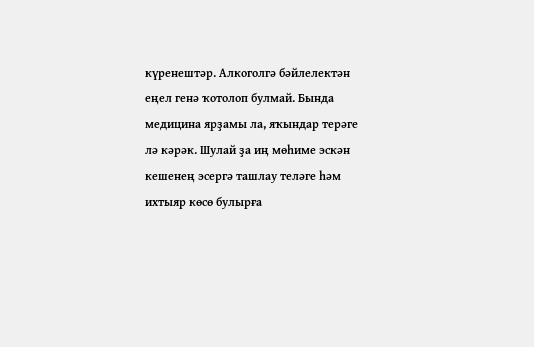күренештәр. Алкоголгә бәйлелектән еңел генә ҡотолоп булмай. Бында медицина ярҙамы ла, яҡындар терәге лә кәрәк. Шулай ҙа иң мөһиме эскән кешенең эсергә ташлау теләге һәм ихтыяр көсө булырға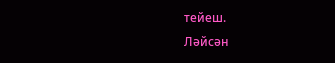тейеш.
Ләйсән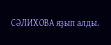СӘЛИХОВА яҙып алды.